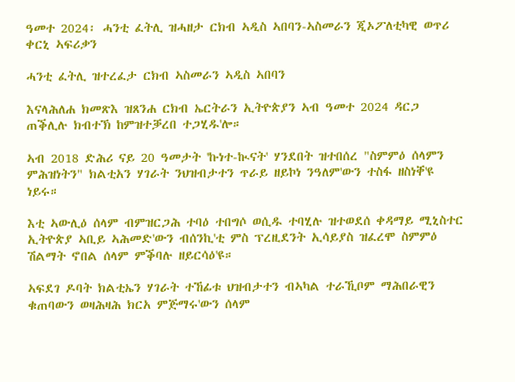ዓመተ 2024፡ ሓንቲ ፈትሊ ዝሓዘታ ርክብ ኣዲስ ኣበባን-ኣስመራን ጂኦፖለቲካዊ ወጥሪ ቀርኒ ኣፍሪቃን

ሓንቲ ፈትሊ ዝተረፈታ ርክብ ኣስመራን ኣዲስ ኣበባን

እናላሕለሐ ክመጽእ ዝጸንሐ ርክብ ኤርትራን ኢትዮጵያን ኣብ ዓመተ 2024 ዳርጋ ጠቕሊሉ ክብተኽ ከምዝተቓረበ ተጋሂዱ'ሎ።

ኣብ 2018 ድሕሪ ናይ 20 ዓመታት 'ኩነተ-ኲናት' ሃንደበት ዝተበሰረ "ስምምዕ ሰላምን ምሕዝነትን" ክልቲአን ሃገራት ንህዝብታተን ጥራይ ዘይኮነ ንዓለም'ውን ተስፋ ዘስነቐ'ዩ ነይሩ።

እቲ ኣውሊዕ ሰላም ብምዝርጋሕ ተባዕ ተበግሶ ወሲዱ ተባሂሉ ዝተወደሰ ቀዳማይ ሚኒስተር ኢትዮጵያ ኣቢይ ኣሕመድ'ውን ብሰንኪ'ቲ ምስ ፕረዚደንት ኢሳይያስ ዝፈረሞ ስምምዕ ሽልማት ኖበል ሰላም ምቕባሉ ዘይርሳዕ'ዩ።

ኣፍደገ ዶባት ክልቲኤን ሃገራት ተኸፊቱ ህዝብታተን ብኣካል ተራኺቦም ማሕበራዊን ቁጠባውን ወዛሕዛሕ ክርአ ምጅማሩ'ውን ሰላም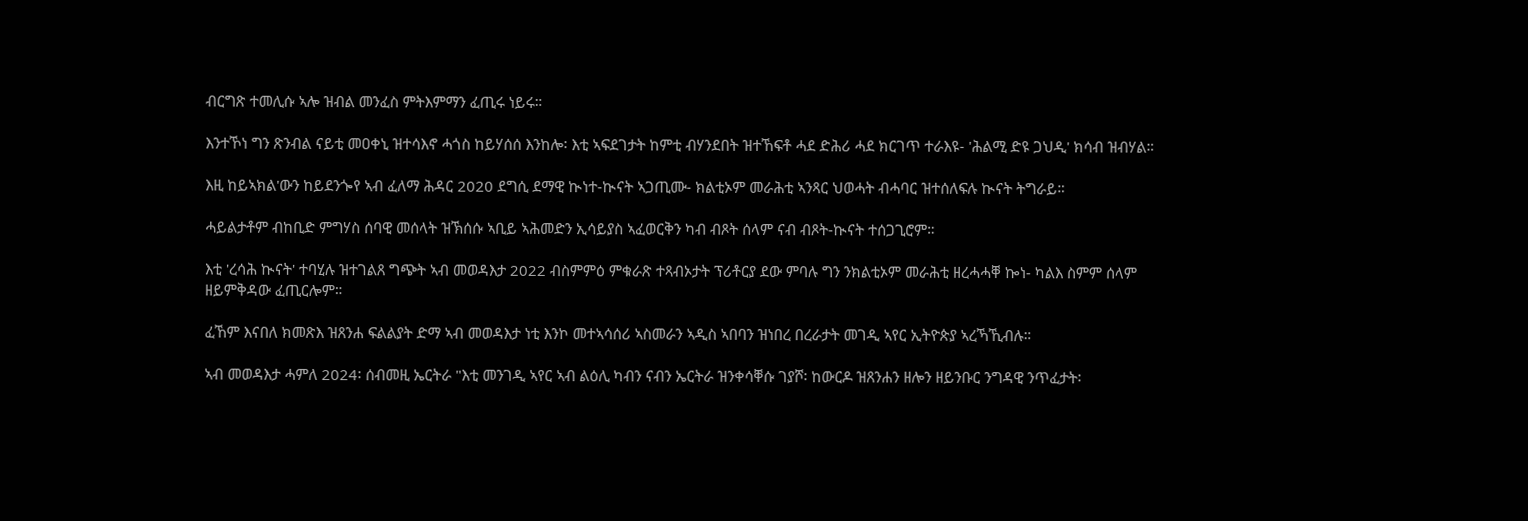ብርግጽ ተመሊሱ ኣሎ ዝብል መንፈስ ምትእምማን ፈጢሩ ነይሩ።

እንተኾነ ግን ጽንብል ናይቲ መዐቀኒ ዝተሳእኖ ሓጎስ ከይሃሰሰ እንከሎ፡ እቲ ኣፍደገታት ከምቲ ብሃንደበት ዝተኸፍቶ ሓደ ድሕሪ ሓደ ክርገጥ ተራእዩ- 'ሕልሚ ድዩ ጋህዲ' ክሳብ ዝብሃል።

እዚ ከይኣክል'ውን ከይደንጐየ ኣብ ፈለማ ሕዳር 2020 ደግሲ ደማዊ ኲነተ-ኲናት ኣጋጢሙ- ክልቲኦም መራሕቲ ኣንጻር ህወሓት ብሓባር ዝተሰለፍሉ ኲናት ትግራይ።

ሓይልታቶም ብከቢድ ምግሃስ ሰባዊ መሰላት ዝኽሰሱ ኣቢይ ኣሕመድን ኢሳይያስ ኣፈወርቅን ካብ ብጾት ሰላም ናብ ብጾት-ኲናት ተሰጋጊሮም።

እቲ 'ረሳሕ ኲናት' ተባሂሉ ዝተገልጸ ግጭት ኣብ መወዳእታ 2022 ብስምምዕ ምቁራጽ ተጻብኦታት ፕሪቶርያ ደው ምባሉ ግን ንክልቲኦም መራሕቲ ዘረሓሓቐ ኰነ- ካልእ ስምም ሰላም ዘይምቅዳው ፈጢርሎም።

ፈኸም እናበለ ክመጽእ ዝጸንሐ ፍልልያት ድማ ኣብ መወዳእታ ነቲ እንኮ መተኣሳሰሪ ኣስመራን ኣዲስ ኣበባን ዝነበረ በረራታት መገዲ ኣየር ኢትዮጵያ ኣረኻኺብሉ።

ኣብ መወዳእታ ሓምለ 2024፡ ሰብመዚ ኤርትራ "እቲ መንገዲ ኣየር ኣብ ልዕሊ ካብን ናብን ኤርትራ ዝንቀሳቐሱ ገያሾ፡ ከውርዶ ዝጸንሐን ዘሎን ዘይንቡር ንግዳዊ ንጥፈታት፡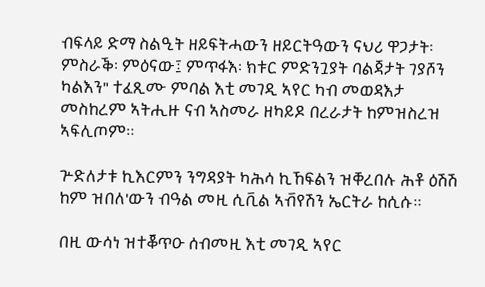ብፍላይ ድማ ስልዒት ዘይፍትሓውን ዘይርትዓውን ናህሪ ዋጋታት፡ ምስራቕ፡ ምዕናው፤ ምጥፋእ፡ ክቱር ምድንጓያት ባልጃታት ገያሾን ካልእን" ተፈጺሙ ምባል እቲ መገዲ ኣየር ካብ መወዳእታ መስከረም ኣትሒዙ ናብ ኣስመራ ዘካይዶ በረራታት ከምዝስረዝ ኣፍሊጦም።

ጕድለታቱ ኪእርምን ንግዳያት ካሕሳ ኪኸፍልን ዝቐረበሉ ሕቶ ዕሽሽ ከም ዝበለ'ውን ብዓል መዚ ሲቪል ኣቭየሽን ኤርትራ ከሲሱ።

በዚ ውሳነ ዝተቖጥዑ ሰብመዚ እቲ መገዲ ኣየር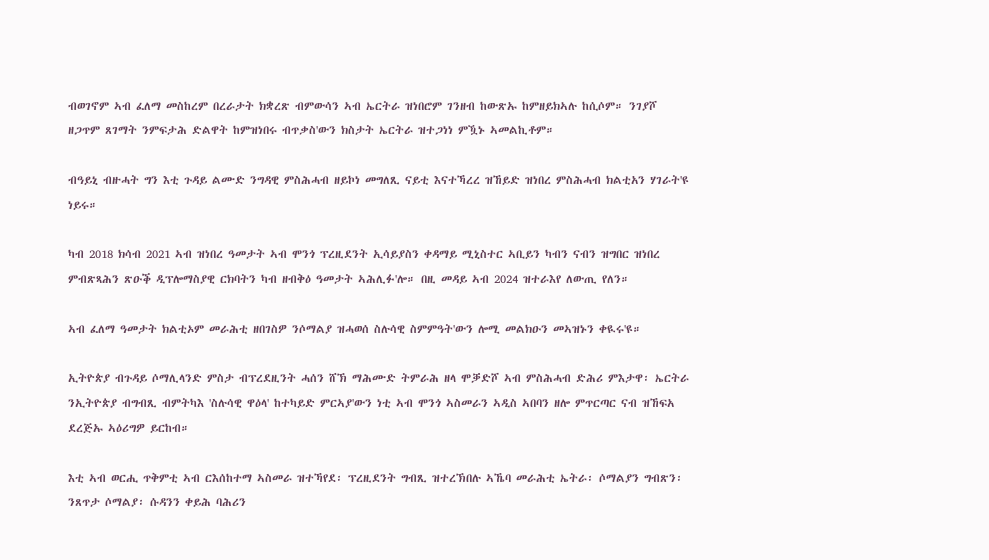ብወገኖም ኣብ ፈለማ መስከረም በረራታት ክቋረጽ ብምውሳን ኣብ ኤርትራ ዝነበሮም ገንዘብ ከውጽኡ ከምዘይክኣሉ ከሲሶም። ንገያሾ ዘጋጥም ጸገማት ንምፍታሕ ድልዋት ከምዝነበሩ ብጥቃስ'ውን ክስታት ኤርትራ ዝተጋነነ ምዃኑ ኣመልኪቶም።

ብዓይኒ ብዙሓት ግን እቲ ጉዳይ ልሙድ ንግዳዊ ምስሕሓብ ዘይኮነ መግለጺ ናይቲ እናተኻረረ ዝኸይድ ዝነበረ ምስሕሓብ ክልቲአን ሃገራት'ዩ ነይሩ።

ካብ 2018 ክሳብ 2021 ኣብ ዝነበረ ዓመታት ኣብ ሞንጎ ፕረዚደንት ኢሳይያስን ቀዳማይ ሚኒስተር ኣቢይን ካብን ናብን ዝግበር ዝነበረ ምብጽጻሕን ጽዑቕ ዲፕሎማስያዊ ርክባትን ካብ ዘብቅዕ ዓመታት ኣሕሊፉ'ሎ። በዚ መዳይ ኣብ 2024 ዝተራእየ ለውጢ የለን።

ኣብ ፈለማ ዓመታት ክልቲኦም መራሕቲ ዘበገስዎ ንሶማልያ ዝሓወሰ ስሉሳዊ ስምምዓት'ውን ሎሚ መልክዑን መኣዝኑን ቀዪሩ'ዩ።

ኢትዮጵያ ብጉዳይ ሶማሊላንድ ምስታ ብፕረደዚንት ሓሰን ሸኽ ማሕሙድ ትምራሕ ዘላ ሞቓድሾ ኣብ ምስሕሓብ ድሕሪ ምእታዋ፡ ኤርትራ ንኢትዮጵያ ብግብጺ ብምትካእ 'ስሉሳዊ ዋዕላ' ከተካይድ ምርኣያ'ውን ነቲ ኣብ ሞንጎ ኣስመራን ኣዲስ ኣበባን ዘሎ ምጥርጣር ናብ ዝኸፍአ ደረጅኡ ኣዕሪግዎ ይርከብ።

እቲ ኣብ ወርሒ ጥቅምቲ ኣብ ርእሰከተማ ኣስመራ ዝተኻየደ፡ ፕረዚደንት ግብጺ ዝተረኽበሉ ኣኼባ መራሕቲ ኤትራ፡ ሶማልያን ግብጽን፡ ንጸጥታ ሶማልያ፡ ሱዳንን ቀይሕ ባሕሪን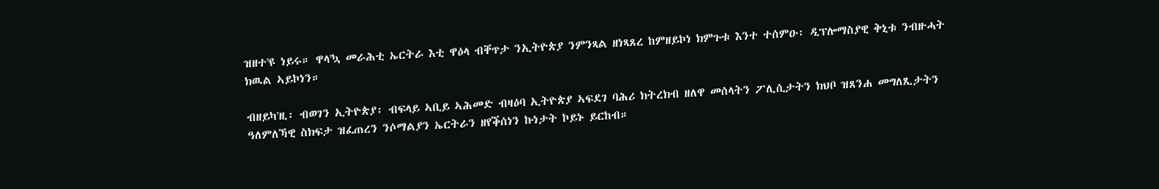ዝዘተ'ዩ ነይሩ። ዋላ'ኳ መራሕቲ ኤርትራ እቲ ዋዕላ ብቐጥታ ንኢትዮጵያ ንምንጻል ዘነጻጸረ ከምዘይኮነ ክምጉቱ እንተ ተሰምዑ፡ ዲፕሎማስያዊ ቅኒቱ ንብዙሓት ክዉል ኣይኮነን።

ብዘይካ'ዚ፡ ብወገን ኢትዮጵያ፡ ብፍላይ ኣቢይ ኣሕመድ ብዛዕባ ኢትዮጵያ ኣፍደገ ባሕሪ ክትረክብ ዘለዋ መሰላትን ፖሊሲታትን ክህቦ ዝጸንሐ መግለጺታትን ዓለምለኻዊ ስክፍታ ዝፈጠረን ንሶማልያን ኤርትራን ዘየቕሰነን ኩነታት ኮይኑ ይርከብ።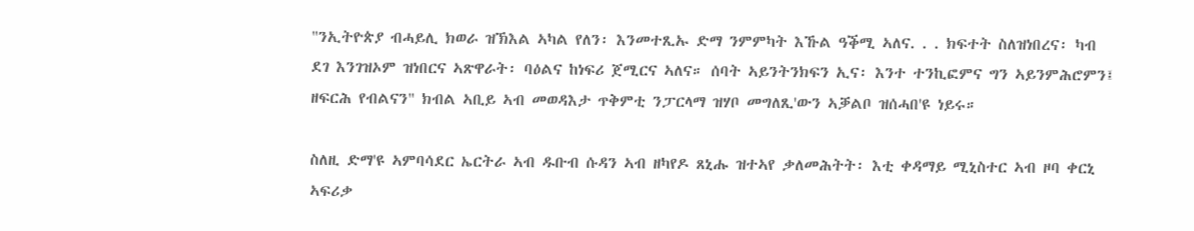"ንኢትዮጵያ ብሓይሊ ክወራ ዝኽእል ኣካል የለን፡ እንመተጺኡ ድማ ንምምካት እኹል ዓቕሚ ኣለና. . . ክፍተት ስለዝነበረና፡ ካብ ደገ እንገዝኦም ዝነበርና ኣጽዋራት፡ ባዕልና ከነፍሪ ጀሚርና ኣለና። ሰባት ኣይንትንክፍን ኢና፡ እንተ ተንኪፎምና ግን ኣይንምሕሮምን፤ ዘፍርሕ የብልናን" ክብል ኣቢይ ኣብ መወዳእታ ጥቅምቲ ንፓርላማ ዝሃቦ መግለጺ'ውን ኣቓልቦ ዝሰሓበ'ዩ ነይሩ።

ስለዚ ድማ'ዩ ኣምባሳደር ኤርትራ ኣብ ዱቡብ ሱዳን ኣብ ዘካየዶ ጸኒሑ ዝተኣየ ቃለመሕትት፡ እቲ ቀዳማይ ሚኒስተር ኣብ ዞባ ቀርኒ ኣፍሪቃ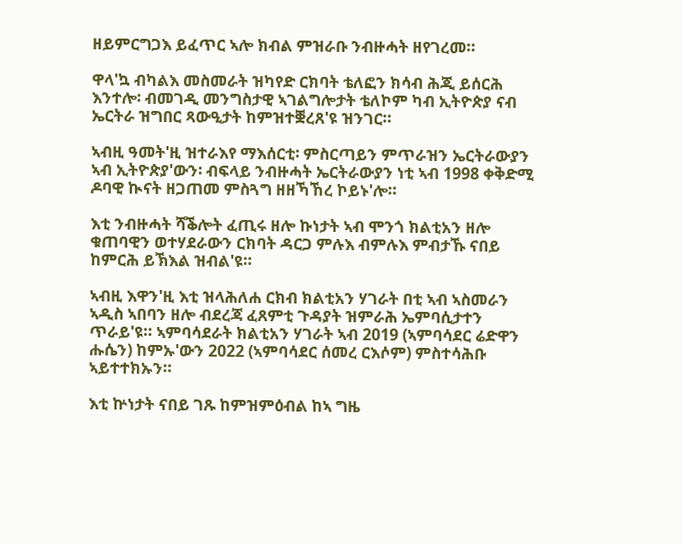ዘይምርግጋእ ይፈጥር ኣሎ ክብል ምዝራቡ ንብዙሓት ዘየገረመ።

ዋላ'ኳ ብካልእ መስመራት ዝካየድ ርክባት ቴለፎን ክሳብ ሕጂ ይሰርሕ እንተሎ፡ ብመገዲ መንግስታዊ ኣገልግሎታት ቴለኮም ካብ ኢትዮጵያ ናብ ኤርትራ ዝግበር ጻውዒታት ከምዝተቛረጸ'ዩ ዝንገር።

ኣብዚ ዓመት'ዚ ዝተራእየ ማእሰርቲ፡ ምስርጣይን ምጥራዝን ኤርትራውያን ኣብ ኢትዮጵያ'ውን፡ ብፍላይ ንብዙሓት ኤርትራውያን ነቲ ኣብ 1998 ቀቅድሚ ዶባዊ ኲናት ዘጋጠመ ምስጓግ ዘዘኻኸረ ኮይኑ'ሎ።

እቲ ንብዙሓት ሻቕሎት ፈጢሩ ዘሎ ኩነታት ኣብ ሞንጎ ክልቲአን ዘሎ ቁጠባዊን ወተሃደራውን ርክባት ዳርጋ ምሉእ ብምሉእ ምብታኹ ናበይ ከምርሕ ይኽእል ዝብል'ዩ።

ኣብዚ እዋን'ዚ እቲ ዝላሕለሐ ርክብ ክልቲአን ሃገራት በቲ ኣብ ኣስመራን ኣዲስ ኣበባን ዘሎ ብደረጃ ፈጸምቲ ጉዳያት ዝምራሕ ኤምባሲታተን ጥራይ'ዩ። ኣምባሳደራት ክልቲአን ሃገራት ኣብ 2019 (ኣምባሳደር ሬድዋን ሑሴን) ከምኡ'ውን 2022 (ኣምባሳደር ሰመረ ርእሶም) ምስተሳሕቡ ኣይተተክኡን።

እቲ ኵነታት ናበይ ገጹ ከምዝምዕብል ከኣ ግዜ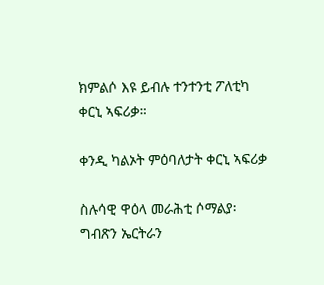ክምልሶ እዩ ይብሉ ተንተንቲ ፖለቲካ ቀርኒ ኣፍሪቃ።

ቀንዲ ካልኦት ምዕባለታት ቀርኒ ኣፍሪቃ

ስሉሳዊ ዋዕላ መራሕቲ ሶማልያ፡ ግብጽን ኤርትራን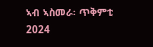ኣብ ኣስመራ፡ ጥቅምቲ 2024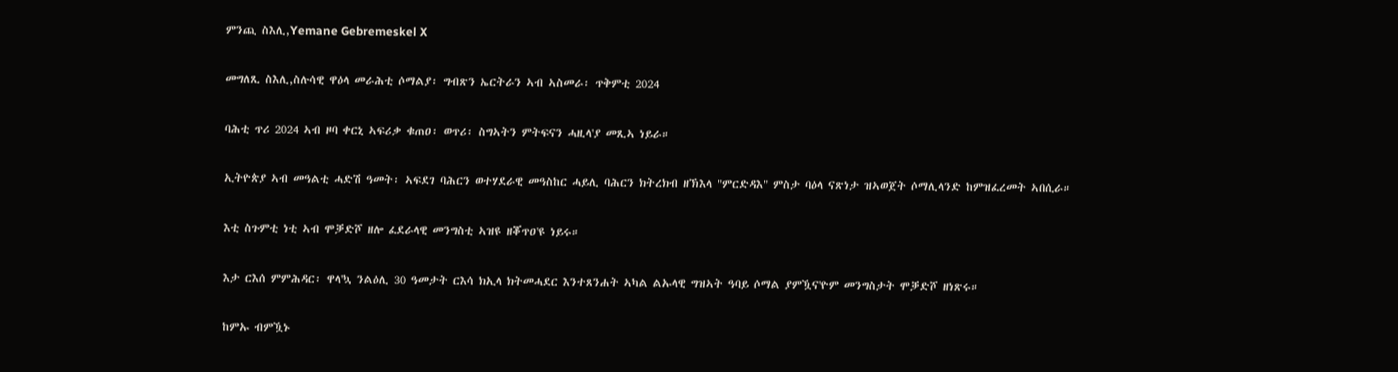ምንጪ ስእሊ,Yemane Gebremeskel X

መግለጺ ስእሊ,ስሉሳዊ ዋዕላ መራሕቲ ሶማልያ፡ ግብጽን ኤርትራን ኣብ ኣስመራ፡ ጥቅምቲ 2024

ባሕቲ ጥሪ 2024 ኣብ ዞባ ቀርኒ ኣፍሪቃ ቁጠዐ፡ ወጥሪ፡ ስግኣትን ምትፍናን ሓዚላ'ያ መጺኣ ነይራ።

ኢትዮጵያ ኣብ መዓልቲ ሓድሽ ዓመት፡ ኣፍደገ ባሕርን ወተሃደራዊ መዓስከር ሓይሊ ባሕርን ክትረክብ ዘኽእላ "ምርድዳእ" ምስታ ባዕላ ናጽነታ ዝኣወጀት ሶማሊላንድ ከምዝፈረመት ኣበሲራ።

እቲ ስጉምቲ ነቲ ኣብ ሞቓድሾ ዘሎ ፈደራላዊ መንግስቲ ኣዝዩ ዘቖጥዐ'ዩ ነይሩ።

እታ ርእሰ ምምሕዳር፡ ዋላ'ኳ ንልዕሊ 30 ዓመታት ርእሳ ክኢላ ክትመሓደር እንተጸንሐት ኣካል ልኡላዊ ግዝኣት ዓባይ ሶማል ያምዃና'ዮም መንግስታት ሞቓድሾ ዘነጽሩ።

ከምኡ ብምዃኑ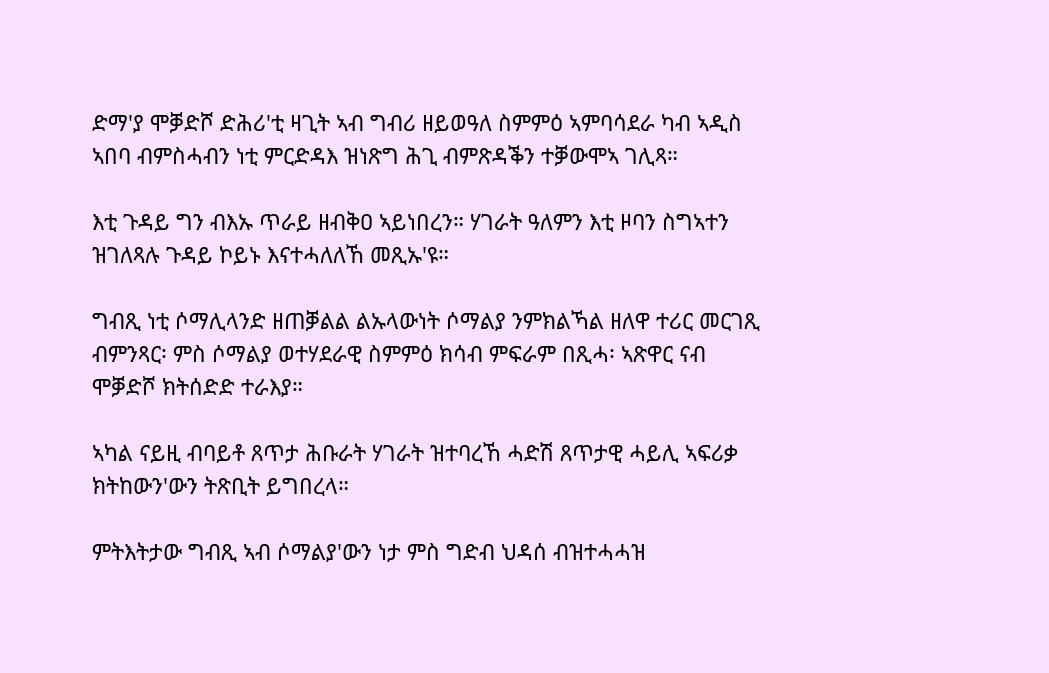ድማ'ያ ሞቓድሾ ድሕሪ'ቲ ዛጊት ኣብ ግብሪ ዘይወዓለ ስምምዕ ኣምባሳደራ ካብ ኣዲስ ኣበባ ብምስሓብን ነቲ ምርድዳእ ዝነጽግ ሕጊ ብምጽዳቕን ተቓውሞኣ ገሊጻ።

እቲ ጉዳይ ግን ብእኡ ጥራይ ዘብቅዐ ኣይነበረን። ሃገራት ዓለምን እቲ ዞባን ስግኣተን ዝገለጻሉ ጉዳይ ኮይኑ እናተሓለለኸ መጺኡ'ዩ።

ግብጺ ነቲ ሶማሊላንድ ዘጠቓልል ልኡላውነት ሶማልያ ንምክልኻል ዘለዋ ተሪር መርገጺ ብምንጻር፡ ምስ ሶማልያ ወተሃደራዊ ስምምዕ ክሳብ ምፍራም በጺሓ፡ ኣጽዋር ናብ ሞቓድሾ ክትሰድድ ተራእያ።

ኣካል ናይዚ ብባይቶ ጸጥታ ሕቡራት ሃገራት ዝተባረኸ ሓድሽ ጸጥታዊ ሓይሊ ኣፍሪቃ ክትከውን'ውን ትጽቢት ይግበረላ።

ምትእትታው ግብጺ ኣብ ሶማልያ'ውን ነታ ምስ ግድብ ህዳሰ ብዝተሓሓዝ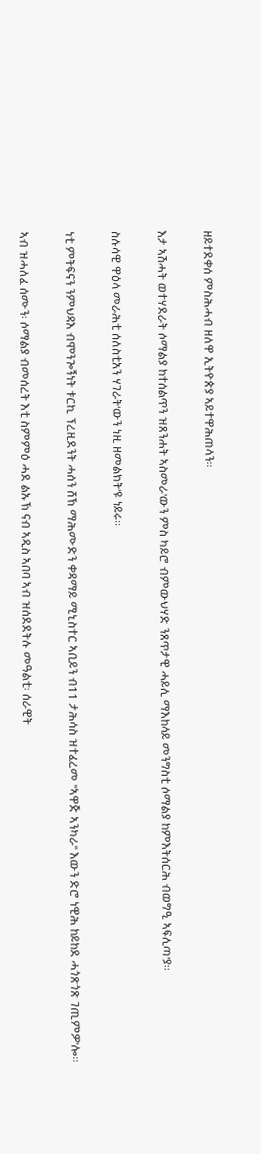ዘይተደቀሰ ምስሕሓብ ዘለዋ ኢትዮጵያ ኣይተዋሕጠላን።

እታ ኣሽሓት ወተሃደራት ሶማልያ ከተሰልጥን ዝጸንሐት ኣስመራ'ውን ምስ ካይሮ ብምውህሃድ ንጸጥታዊ ሓይሊ ማእከላይ መንግስቲ ሶማልያ ከምእትሰርሕ ብወግዒ ኣፍሊጣ'ያ።

ስሉሳዊ ዋዕላ መራሕቲ ሰለስቲአን ሃገራት'ውን ነዚ ዘመልክት'ዩ ነይሩ።

ነቲ ምትፍናን ንምህዳእ ብሞንጐኝነት ቱርኪ ፕረዚደንት ሓሰን ሸኽ ማሕሙድን ቀዳማይ ሚኒስተር ኣቢይን ብ11 ታሕሳስ ዝተፈረመ "ኣዋጅ ኣንካራ" እውን ድሮ ነዊሕ ከይከደ ሓጎጽጎጽ ገጢምዎ'ሎ።

ኣብ ዝሓለፈ ሰሙን፡ ሶማልያ ብመሰረት እቲ ስምምዕ ሓደ ልኡኽ ናብ ኣዲስ ኣበባ ኣብ ዝሰደደትሉ መዓልቲ፡ ሰራዊት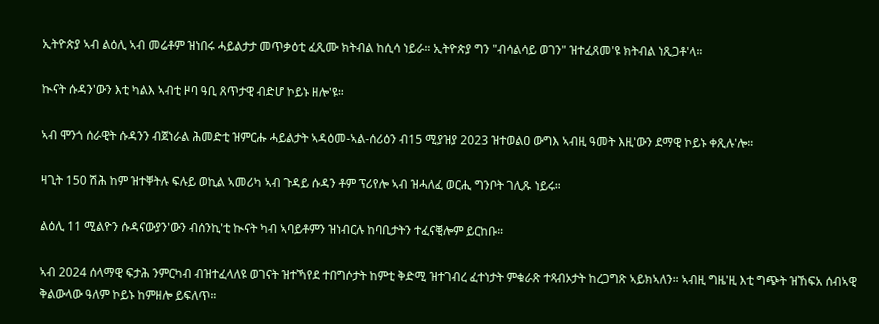ኢትዮጵያ ኣብ ልዕሊ ኣብ መሬቶም ዝነበሩ ሓይልታታ መጥቃዕቲ ፈጺሙ ክትብል ከሲሳ ነይራ። ኢትዮጵያ ግን "ብሳልሳይ ወገን" ዝተፈጸመ'ዩ ክትብል ነጺጋቶ'ላ።

ኲናት ሱዳን'ውን እቲ ካልእ ኣብቲ ዞባ ዓቢ ጸጥታዊ ብድሆ ኮይኑ ዘሎ'ዩ።

ኣብ ሞንጎ ሰራዊት ሱዳንን ብጀነራል ሕመድቲ ዝምርሑ ሓይልታት ኣዳዕመ-ኣል-ሰሪዕን ብ15 ሚያዝያ 2023 ዝተወልዐ ውግእ ኣብዚ ዓመት እዚ'ውን ደማዊ ኮይኑ ቀጺሉ'ሎ።

ዛጊት 150 ሽሕ ከም ዝተቐትሉ ፍሉይ ወኪል ኣመሪካ ኣብ ጉዳይ ሱዳን ቶም ፕሪየሎ ኣብ ዝሓለፈ ወርሒ ግንቦት ገሊጹ ነይሩ።

ልዕሊ 11 ሚልዮን ሱዳናውያን'ውን ብሰንኪ'ቲ ኲናት ካብ ኣባይቶምን ዝነብርሉ ከባቢታትን ተፈናቒሎም ይርከቡ።

ኣብ 2024 ሰላማዊ ፍታሕ ንምርካብ ብዝተፈላለዩ ወገናት ዝተኻየደ ተበግሶታት ከምቲ ቅድሚ ዝተገብረ ፈተነታት ምቁራጽ ተጻብኦታት ከረጋግጽ ኣይክኣለን። ኣብዚ ግዜ'ዚ እቲ ግጭት ዝኸፍአ ሰብኣዊ ቅልውላው ዓለም ኮይኑ ከምዘሎ ይፍለጥ።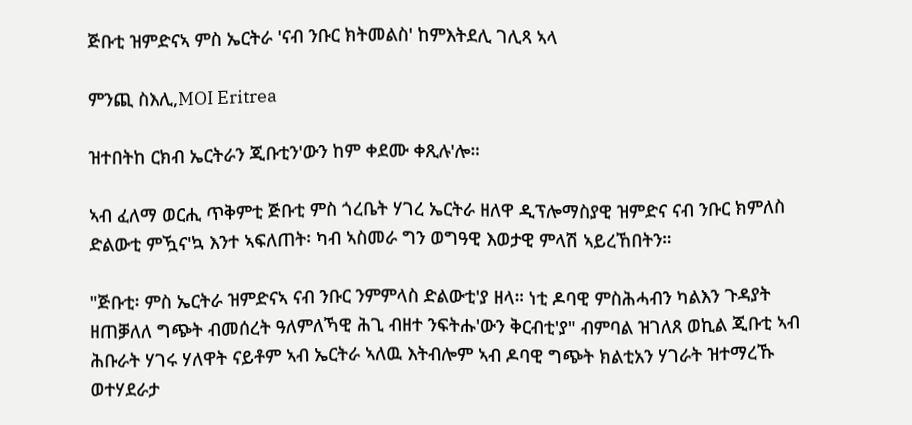ጅቡቲ ዝምድናኣ ምስ ኤርትራ 'ናብ ንቡር ክትመልስ' ከምእትደሊ ገሊጻ ኣላ

ምንጪ ስእሊ,MOI Eritrea

ዝተበትከ ርክብ ኤርትራን ጂቡቲን'ውን ከም ቀደሙ ቀጺሉ'ሎ።

ኣብ ፈለማ ወርሒ ጥቅምቲ ጅቡቲ ምስ ጎረቤት ሃገረ ኤርትራ ዘለዋ ዲፕሎማስያዊ ዝምድና ናብ ንቡር ክምለስ ድልውቲ ምዃና'ኳ እንተ ኣፍለጠት፡ ካብ ኣስመራ ግን ወግዓዊ እወታዊ ምላሽ ኣይረኸበትን።

"ጅቡቲ፡ ምስ ኤርትራ ዝምድናኣ ናብ ንቡር ንምምላስ ድልውቲ'ያ ዘላ። ነቲ ዶባዊ ምስሕሓብን ካልእን ጉዳያት ዘጠቓለለ ግጭት ብመሰረት ዓለምለኻዊ ሕጊ ብዘተ ንፍትሑ'ውን ቅርብቲ'ያ" ብምባል ዝገለጸ ወኪል ጂቡቲ ኣብ ሕቡራት ሃገሩ ሃለዋት ናይቶም ኣብ ኤርትራ ኣለዉ እትብሎም ኣብ ዶባዊ ግጭት ክልቲአን ሃገራት ዝተማረኹ ወተሃደራታ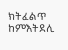ክትፈልጥ ከምእትደሊ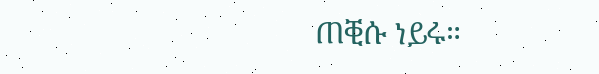ጠቒሱ ነይሩ።